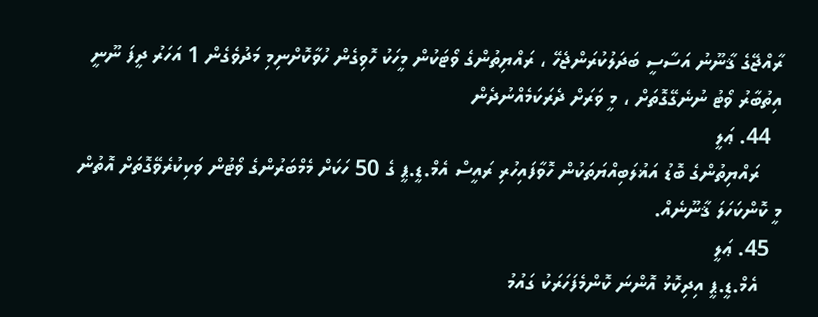ރާއްޖޭގެ ޤާނޫނު އަސާސީ ބަދަލުކުރަންޖެހޭ ، ރައްޔިތުންގެ ވޯޓަކުން މީހަކު ހޮވިގެން ހުވާކޮށްނިމި މަދުވެގެން 1 އަހަރު ދީފަ ނޫނީ އިތުބާރު ވޯޓު ނުނެގޭގޮތަށް ، މީ ވަރަށް ދެރަކަމެއްނުދެން
  44. ޢަލީ
    ރައްޔިތުންގެ ބޮޑު އަޣުލަބިއްޔަތަކުން ހޮވާފައިހުރި ރައީސް އެމް.ޑީ.ޕީ ގެ 50 ހަކަށް މެމްބަރުންގެ ވޯޓުން ވަކިކުރެވޭގޮތަށް އޮތުން މީ ކޮންކަހަލަ ޤާނޫނެއް.
  45. ޢަލީ
    އެމް.ޑީ.ޕީ އިދިކޮޅު އޮންނަ ކޮންމެފަހަރަކު ގައުމު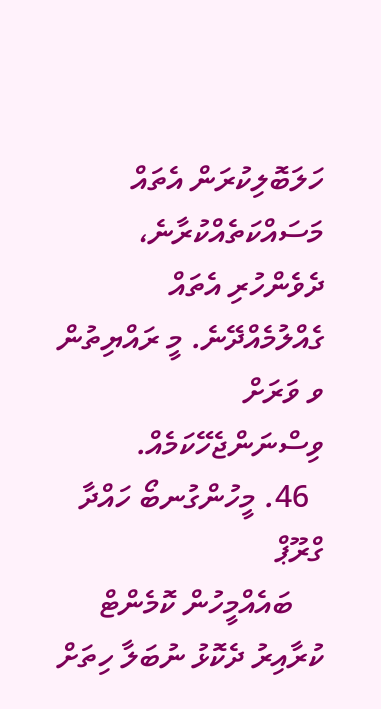ހަލަބޮލިކުރަން އެތައް މަސައްކަތެއްކުރާނެ، ދެވެންހުރި އެތައް ގެއްލުމެއްދޭނެ. މީ ރައްޔިތުން ވ ވަރަށް ވިސްނަންޖެހޭކަމެއް.
  46. މީހުންގުނބޯ ހައްދާ ގްރޫޕް
    ބައެއްމީހުން ކޮމެންޓް ކުރާއިރު ދެކޮޅު ނުބަލާ ހިތަށް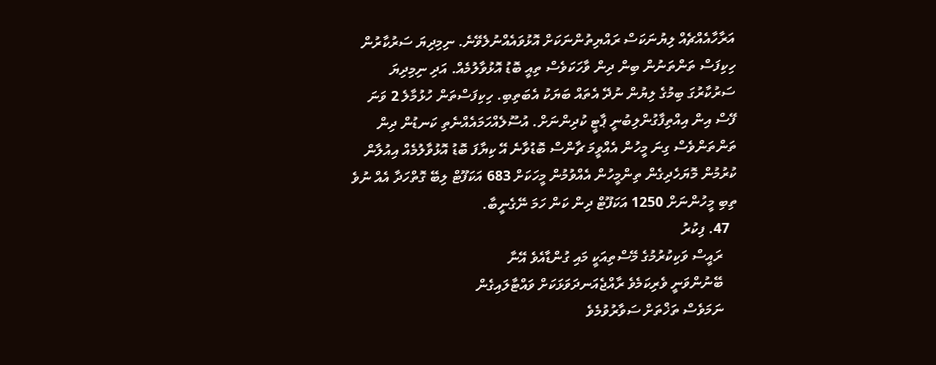އަރާހާއެއްޗެއް ލިޔުނަކަސް ރައްޔިތުންނަކަށް އޮޅުވައެއްނުލެވޭނެ. ނިމިދިޔަ ސަރުކާރުން ހިކިފަސް ތަންތަނުން ބިން ދިން ވާހަކަވެސް ތިއީ ބޮޑު އޮޅުވާލުމެއް. އަދި ނިމިދިޔަ ސަރުކާރުގަ ބިމުގެ ލިޔުން ނުދޭ އެތައް ބަޔަކު އެބަތިބި. ހިކިފަސްތަން ހުޅުމާލެ 2 ވަނަ ފޭސް އިން އިއްތިފާގުންލިބުނީ ޕާޓީ ކުދިންނަށް. އުސޫލެއްހަމައެއްނެތި ކަނޑުން ދިން ތަންތަންވެސް ގިނަ މީހުން އެއްވީމަ ޗާންސް ބޮޑުވާނެ އޭ ކިޔާފަ ބޮޑު އޮޅުވާލުމެއް އިއުލާން ކުރުމުން މޮޔަހެދިގެން ތިންމީހުން އެއްވުމުން މީހަކަށް 683 އަކަފޫޓް ލިބޭ ގޮތްހަދާ އެއް ނުވެ ތިބި މީހުންނަށް 1250 އަކަފޫޓް ދިން ކަން ހަމަ ނޭގެނީބާ.
  47. ފިކުރު
    ރައީސް ވަކިކުރުމުގެ މޭސްތިއަކީ މައި ގުންޑާއެވެ އޭނާ
    ބޭނުންވަނީ ވެރިކަމެވެ ރާއްޖެއަނދަވަޅަކަށް ވައްޓާލައިގެން
    ނަމަވެސް ތަޚްތަށް ސަވާރުވުމެވެ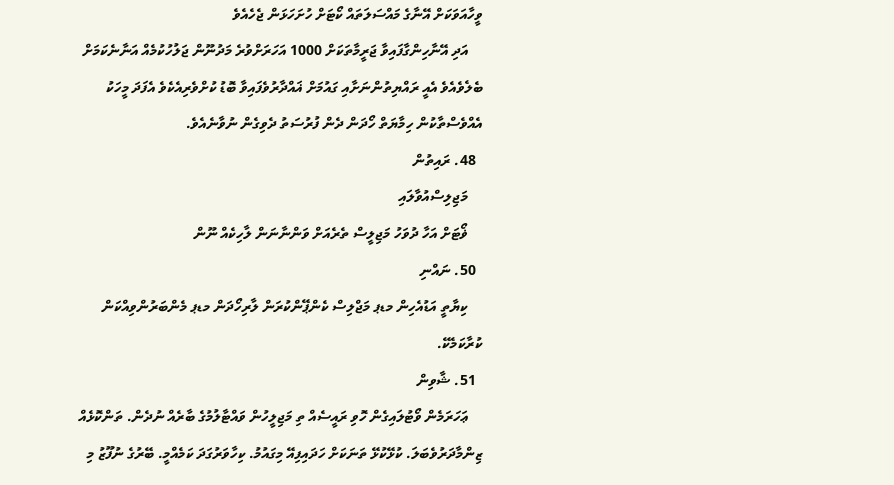ވީހާއަވަކަށް އޭނާގެ މައްސަލަތައް ކޯޓަށް ހުށަހަޅަން ޖެހެއެވެ
    އަދި އޭނާހިންގާފައިވާ ޖަރީމާތަކަށް 1000 އަހަރަށްވުރެ މަދުނޫން ޖަލުހުކުމެއް އަނާނެކަމަށް ބެލެވެއެވެ އެއީ ރައްޔިތުންނަށާއި ގައުމަށް ޣައްދާރުވެފައިވާ ބޮޑު ކުށްވެރިއެކެވެ އެފަދަ މީހަކު އެއްވެސްތާކުން ހިމާޔަތް ހޯދަން ދެން ފުރުސަތު ދެވިގެން ނުވާނެއެވެ.
  48. ރައިތުން
    މަޖިލިސްއުވާލައި
    ޥޯޓަށް އަހާ ދުވަހު މަޖިލީސް ތެރެއަށް ވަންނާނަން ލާހިކެއް ނޫން
  50. ނައްނި
    ކިޔާތީ އަޑުއެހިން މޑޕ މަޖްލިސް ކެންޕޭންކުރަން ލާރިހޯދަން މޑޕ މެންބަރުންވިއްކަން ކުރާކަމެކޭ.
  51. ޝާވިން
    ޢަހަރަމެން ވޯޓުލައިގެން ހޮވި ރައީސެއް ތި މަޖިލީހުން ވައްޓާލުމުގެ ބާރެއް ނުދެން. ތަންކޮޅެއް ޒިންމާދަރުވެބަލަ. ކުޅޭކުޅޭ ތަނަކަށް ހަދައިފިއޭ މިގައުމު. ކިހާވަރުގަދަ ކަމެއްމީ. ބޭރުގެ ނުފޫޒު މި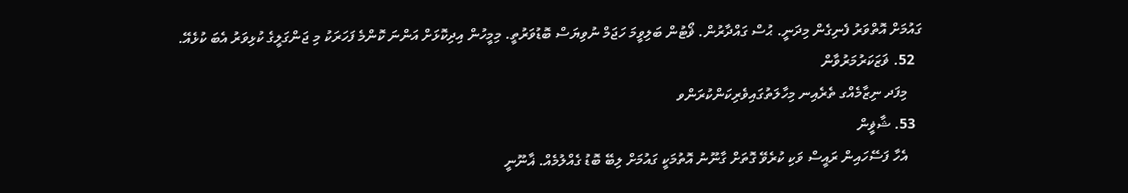ގައުމަށް އޮތްވަރު ފެނިގެން މިދަނީ. ޙުސް ގައްދާރުން. ޥޯޓުން ބަލިވީމަ ހަޖަމް ނުވިޔަސް ބޮޑުވަރުތީ. މިމީހުން އިދިކޮޅަށް އަންނަ ކޮންމެ ފަހަރަކު މި ޖަންގަލީގެ ކުޅިވަރު އެބަ ކުޅެއޭ.
  52. ޥަޒަކަރުމަރުވާން
    މިފަދ ނިޒާމެއްގ ތެރެއިނ މިހާލަތުގައިވެރިކަންކުރަންވ
  53. ޝާޥީން
    އެހާ ފަސޭހައިން ރައީސް ވަކި ކުރެވޭ ގޮތަށް ގާނޫނު އޮތުމަކީ ގައުމަށް ލިބޭ ބޮޑު ގެއްލުމެއް. ޣާނޫނީ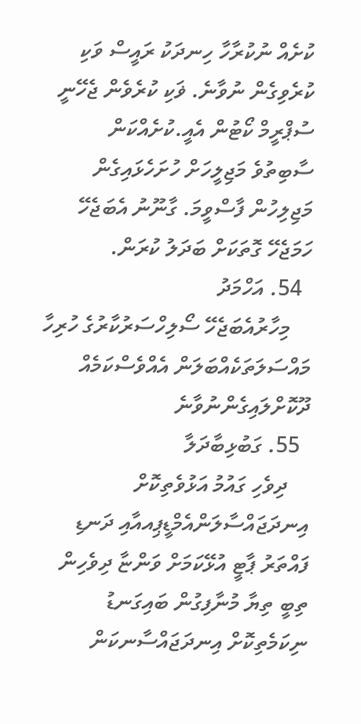ކުށެއް ނުކުރާހާ ހިނދަކު ރައީސް ވަކި ކުރެވިގެން ނުވާނެ. ޥަކި ކުރެވެން ޖެހޭނީ ސުޕްރީމް ކޯޓުން އެއީ.ކުށެއްކަން ސާބިތުވެ މަޖިލީހަށް ހުށަހެޅައިގެން މަޖިލިހުން ފާސްވީމަ. ގާނޫނު އެބަޖެހޭ ހަމަޖެހޭ ގޮތަކަށް ބަދަލު ކުރަން.
  54. އަހްމަދު
    މިހާރުއެބަޖެހޭ ސޯލިހްސަރުކާރުގެ ހުރިހާ މައްސަލަތަކެއްބަލަން އެއްވެސްކަމެއް ދޫކޮށްލައިގެންނުވާނެ
  55. ގަބުޅިބާދަލާ
    ދިވެހި ގައުމު އަޅުވެތިކޮށް އިނދަޖައްސާލަންއެމްޑީޕިއއާއި ދަނޑި ފައްތަރު ޕާޓީ އުޅޭކަމަށް ވަންޏާ ދިވެހިން ތިބީ ތިޔާ މުނާފިގުން ބައިގަނޑު ނިކަމެތިކޮށް އިނދަޖައްސާނކަން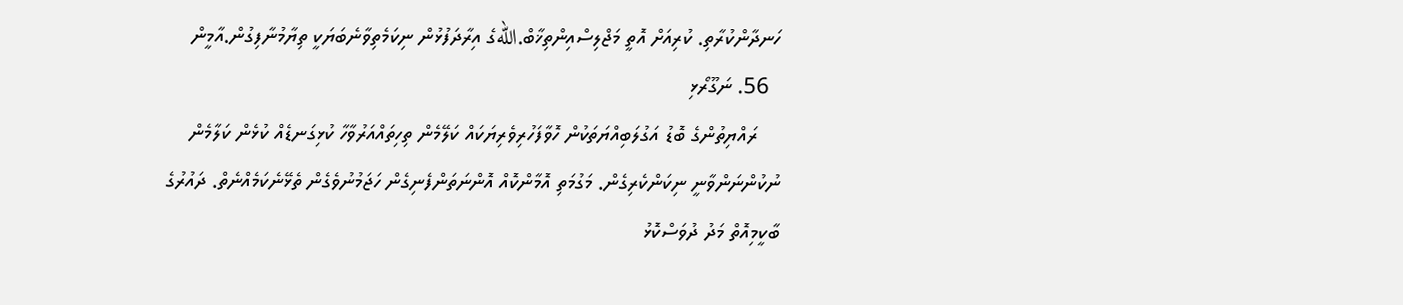ހަނދާންކުރާތި. ކުރިއަށް އޮތީ މަޖްލިސްއިންތިޚާބް.اللهގެ އިރާދަފުޅުން ނިކަމެތިވާނެބަޔަކީ ތިޔާމުނާފިގުން.އާމީން
  56. ނަގޫރޯޅި
    ރައްޔިތުންގެ ބޮޑު އަގުލަބިއްޔަތަކުން ހޮވާފަހުރިވެރިޔަކައް ކަލޭމެން ތިހިތައްއަރުވާހާ ކުޅިގަނޑެއް ކުޅެން ކަލާމެން ނުކުންނަންވާނީ ނިކަންކެރިގެން. މަގުމަތި އޮމާންކޮއް އޮންނަތަންފެނިގެން ހަޖަމުނުވެގެން ތެޅޭނެކަމެއްނެތް. ދައުރުގެ ބާކީމިއޮތް މަދު ދުވަސްކޮޅު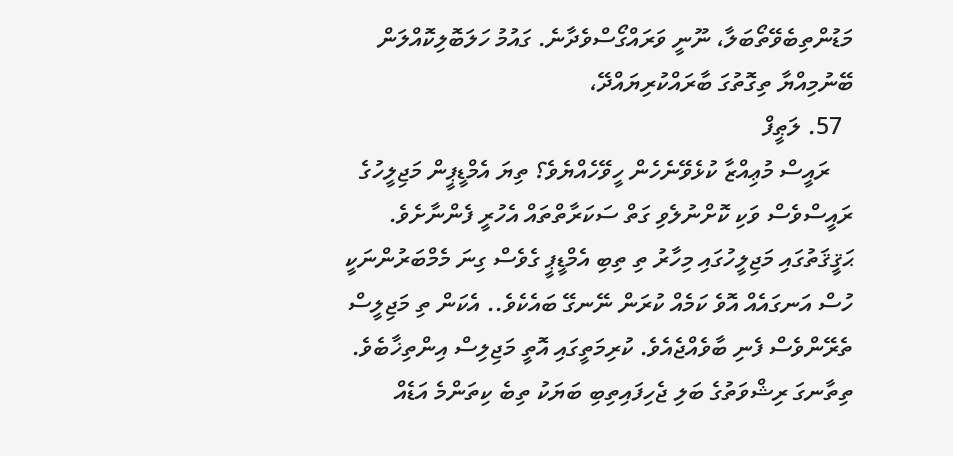މަޑުންތިބެވޭތޯބަލާ، ނޫނީ ވަރައްގޯސްވެދާނެ. ގައުމު ހަލަބޮލިކޮއްލަން ބޭނުމިއްޔާ ތިގޮތުގަ ބާރައްކުރިޔައްދޭ،
  57. ލަޠީފް
    ރައީސް މުޢިއްޒާ ކުޅެވޭނެހެން ހީވޭހެއްޔެވެ؟ ތިޔަ އެމްޑީޕީން މަޖިލީހުގެ ރައީސްވެސް ވަކި ކޮށްނުލެވި ގަތް ސަކަރާތްތައް އެހުރީ ފެންނާށެވެ. ޙަޤީޤަތުގައި މަޖިލީހުގައި މިހާރު ތި ތިބި އެމްޑީޕީ ގެވެސް ގިނަ މެމްބަރުންނަކީ ހުސް އަނގައެއް އޮވެ ކަމެއް ކުރަން ނޭނގޭ ބައެކެވެ.. އެކަން ތި މަޖިލީސް ތެރޭންވެސް ފެނި ބާވެއްޖެއެވެ. ކުރިމަތީގައި އޮތީ މަޖިލިސް އިންތިޚާބެވެ. ތިތާނގަ ރިޝްވަތުގެ ބަލި ޖެހިފައިތިބި ބަޔަކު ތިބެ ކިތަންމެ އަޑެއް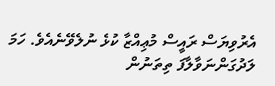އެރުވިޔަސް ރައީސް މުޢިއްޒާ ކުޅެ ނުލެވޭނެއެވެ. ހަމަ ލަދުގަންނަވާލާފަ ތިތަނުން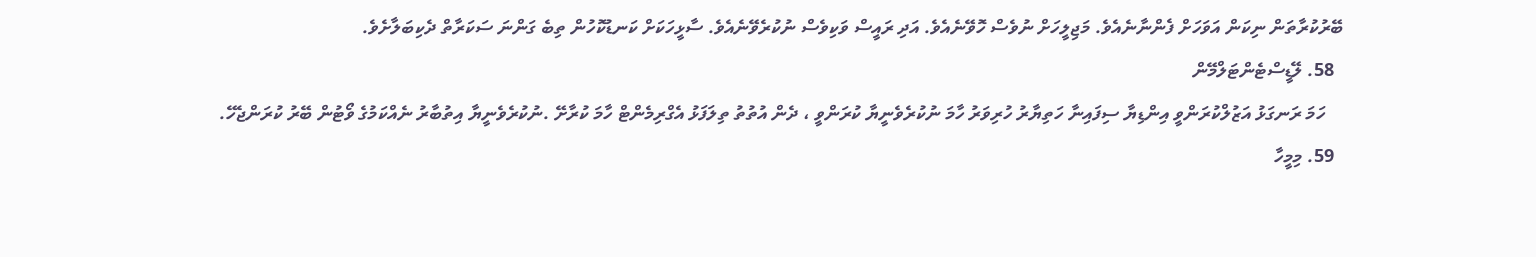ބޭރުކުރާތަން ނިކަން އަވަހަށް ފެންނާނެއެވެ. މަޖިލީހަށް ނުވެސް ހޮވޭނެއެވެ. އަދި ރައީސް ވަކިވެސް ނުކުރެވޭނެއެވެ. ސާޅީހަކަށް ކަނޑުކޮހުން ތިބެ ގަންނަ ސަކަރާތް ދެކިބަލާށެވެ.
  58. ލޭޑީސްޓެންޓަލްމޭން
    ހަމަ ރަނގަޅު އަޒުލްކުރަންވީ އިންޑިޔާ ސިފައިނާ ހަތިޔާރު ހުރިވަރު ހާމަ ނުކުރެވެނީޔާ ކުރަންވީ ، ދެން އުތުތު ތިލަފަޅު އެގްރިމެންޓް ހާމަ ކުރާށޭ .ނުކުރެވެނީޔާ އިތުބާރު ނެއްކަމުގެ ވޯޓުން ބޭރު ކުރަންޖެހޭ.
  59. މިމީހާ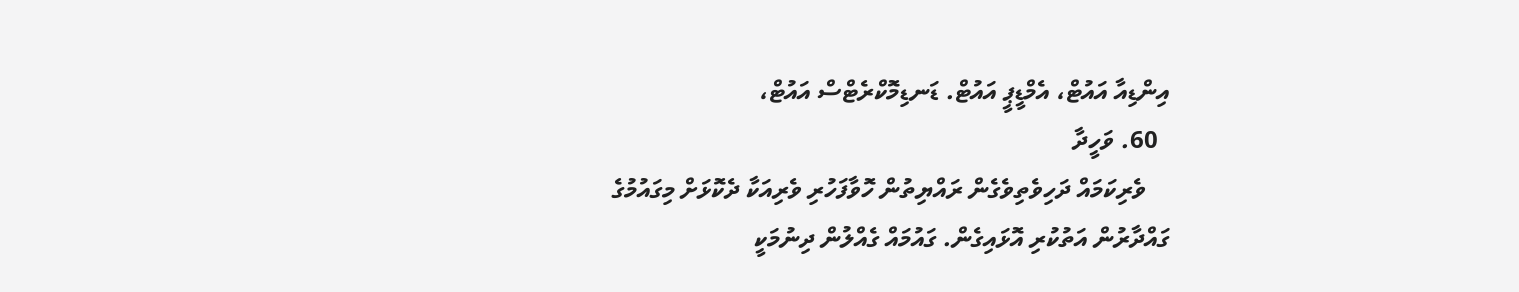އިންޑިއާ އައުޓް، އެމްޑީޕީ އައުޓް. ޑަނޑިމޮކްރެޓްސް އައުޓް،
  60. ވަހީދާ
    ވެރިކަމައް ދަހިވެތިވެގެން ރައްޔިތުން ހޮވާފަހުރި ވެރިއަކާ ދެކޮޅަށް މިގައުމުގެ ގައްދާރުން އަތުކުރި އޮޅައިގެން. ގައުމައް ގެއްލުން ދިނުމަކީ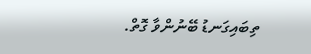ތިބައިގަނޑު ބޭނުންވާ ގޮތް.